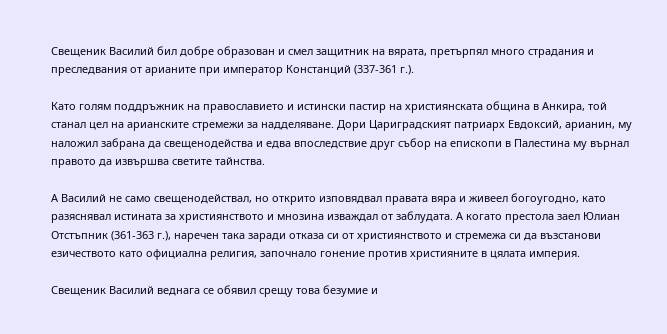Свещеник Василий бил добре образован и смел защитник на вярата, претърпял много страдания и преследвания от арианите при император Констанций (337-361 г.).

Като голям поддръжник на православието и истински пастир на християнската община в Анкира, той станал цел на арианските стремежи за надделяване. Дори Цариградският патриарх Евдоксий, арианин, му наложил забрана да свещенодейства и едва впоследствие друг събор на епископи в Палестина му върнал правото да извършва светите тайнства.

А Василий не само свещенодействал, но открито изповядвал правата вяра и живеел богоугодно, като разяснявал истината за християнството и мнозина изваждал от заблудата. А когато престола заел Юлиан Отстъпник (361-363 г.), наречен така заради отказа си от християнството и стремежа си да възстанови езичеството като официална религия, започнало гонение против християните в цялата империя.

Свещеник Василий веднага се обявил срещу това безумие и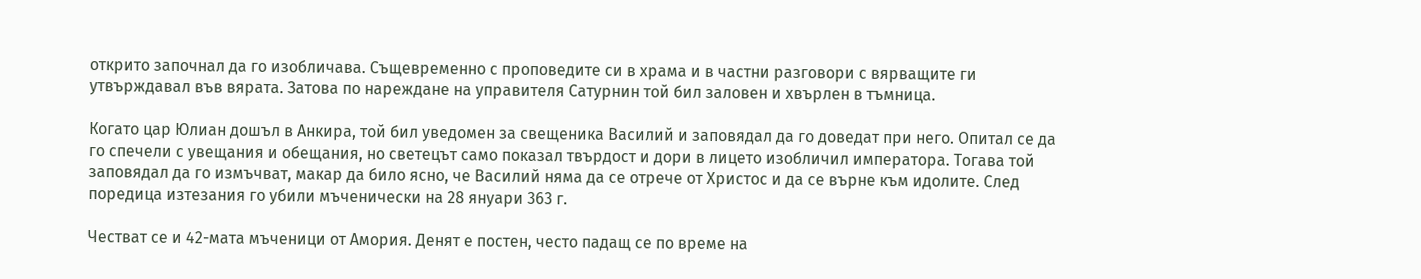открито започнал да го изобличава. Същевременно с проповедите си в храма и в частни разговори с вярващите ги утвърждавал във вярата. Затова по нареждане на управителя Сатурнин той бил заловен и хвърлен в тъмница.

Когато цар Юлиан дошъл в Анкира, той бил уведомен за свещеника Василий и заповядал да го доведат при него. Опитал се да го спечели с увещания и обещания, но светецът само показал твърдост и дори в лицето изобличил императора. Тогава той заповядал да го измъчват, макар да било ясно, че Василий няма да се отрече от Христос и да се върне към идолите. След поредица изтезания го убили мъченически на 28 януари 363 г.

Честват се и 42-мата мъченици от Амория. Денят е постен, често падащ се по време на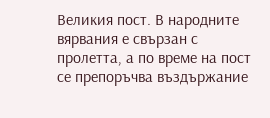Великия пост. В народните вярвания е свързан с пролетта, а по време на пост се препоръчва въздържание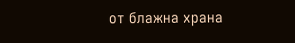от блажна храна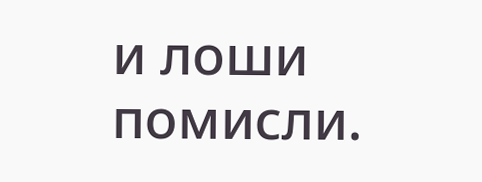и лоши помисли.